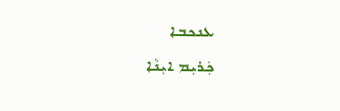ܥܢܟܒܐ
ܟܲܪܝܼܡ ܐܝܼܢܵܐ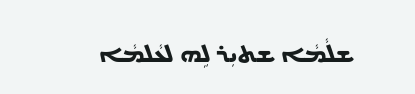ܫܠܵܡܵܐ ܫܬܝܼܪ ܠܹܗ ܠܥܵܠܡܵܐ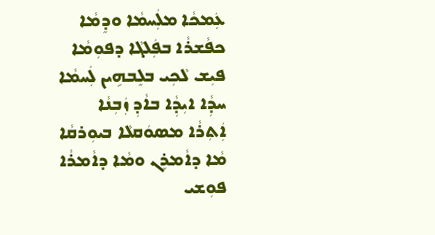ܥܲܡܟܵܐ ܡܠܲܚܡܵܐ ܘܕܸܡܵܐ
ܟܦܵܫܪܵܐ ܒܦܲܠܓܵܐ ܕܦܘܼܡܵܐ
ܦܝܼܫ ܠܵܟܼܝ ܒܠܸܒܗܹܝܢ ܠܲܚܡܵܐ
ܚܕܼܵܐ ܐܝܼܕܼܵܐ ܒܐܵܕܼ ܙܲܒܼܢܵܐ
ܐܲܬܼܪܵܐ ܡܣܘܿܩܠܵܐ ܒܝܘܼܪܩܵܐ
ܡܵܐ ܕܐܵܡܪܸܢ ܘܡܵܐ ܕܐܵܡܪܵܐ
ܦܘܼܫܝ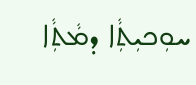ܚܘܼܟܝܼܬܼܵܐ ܕܡܵܬܼܵܐ